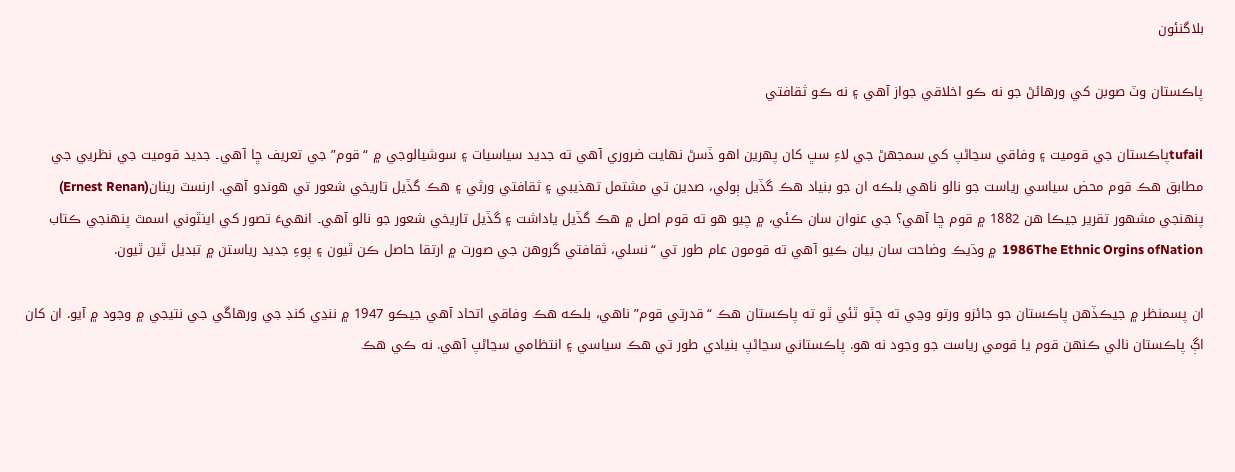بلاگنئون

پاڪستان وٽ صوبن کي ورهائڻ جو نه ڪو اخلاقي جواز آهي ۽ نه ڪو ثقافتي

tufailپاڪستان جي قوميت ۽ وفاقي سڃاڻپ کي سمجهڻ جي لاءِ سڀ کان پهرين اهو ڏسڻ نهايت ضروري آهي ته جديد سياسيات ۽ سوشيالوجي ۾ “قوم” جي تعريف ڇا آهي۔ جديد قوميت جي نظريي جي مطابق هڪ قوم محض سياسي رياست جو نالو ناهي بلڪه ان جو بنياد هڪ گڏيل ٻولي، صدين تي مشتمل تهذيبي ۽ ثقافتي ورثي ۽ هڪ گڏيل تاريخي شعور تي هوندو آهي. ارنسٽ رينان(Ernest Renan) پنهنجي مشهور تقرير جيڪا هن 1882 ۾ قوم ڇا آهي؟ جي عنوان سان ڪئي، ۾ چيو هو ته قوم اصل ۾ هڪ گڏيل ياداشت ۽ گڏيل تاريخي شعور جو نالو آهي۔ انهيءَ تصور کي اينٿوني اسمٿ پنهنجي ڪتاب 1986The Ethnic Orgins ofNation  ۾ وڌيڪ وضاحت سان بيان ڪيو آهي ته قومون عام طور تي “نسلي، ثقافتي گروهن جي صورت ۾ ارتقا حاصل ڪن ٿيون ۽ پوءِ جديد رياستن ۾ تبديل ٿين ٿيون.

ان پسمنظر ۾ جيڪڏهن پاڪستان جو جائزو ورتو وڃي ته چٽو ٿئي ٿو ته پاڪستان هڪ “قدرتي قوم” ناهي، بلڪه هڪ وفاقي اتحاد آهي جيڪو 1947 ۾ ننڍي کنڊ جي ورهاڱي جي نتيجي ۾ وجود ۾ آيو. ان کان اڳ پاڪستان نالي ڪنهن قوم يا قومي رياست جو وجود نه هو. پاڪستاني سڃاڻپ بنيادي طور تي هڪ سياسي ۽ انتظامي سڃاڻپ آهي. نه ڪي هڪ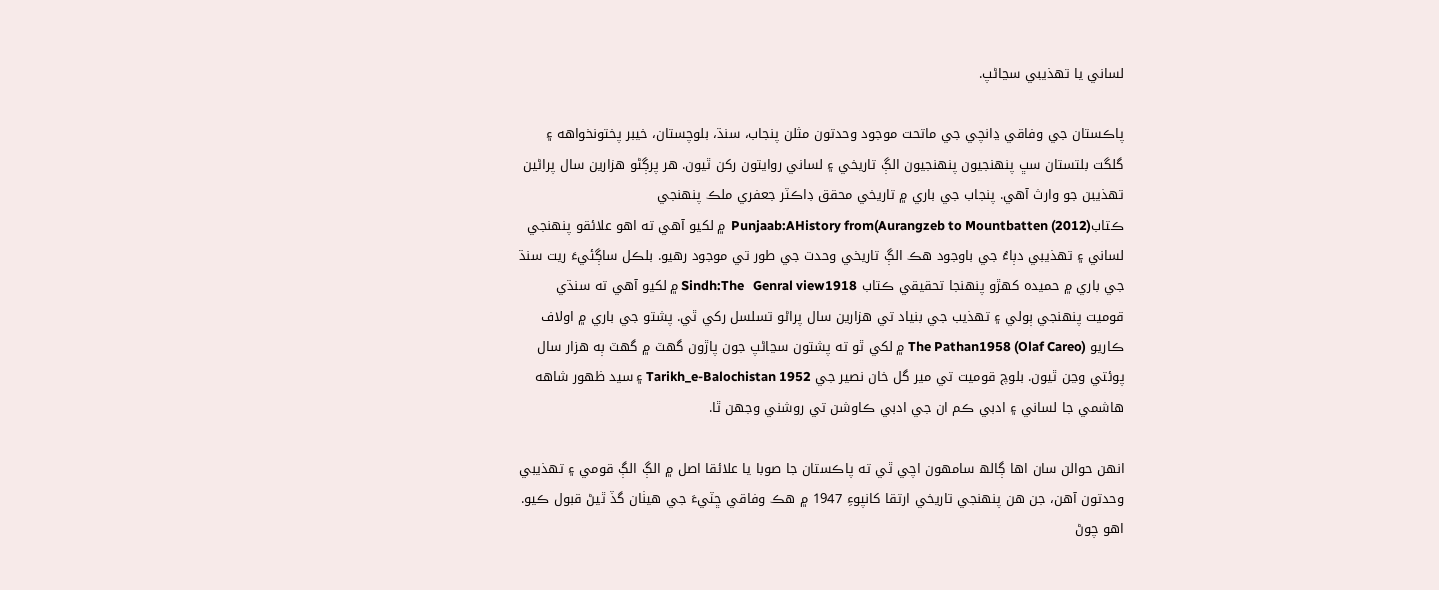لساني يا تهذيبي سڃاڻپ.

پاڪستان جي وفاقي ڍانچي جي ماتحت موجود وحدتون مثلن پنجاب، سنڌ، بلوچستان، خيبر پختونخواهه ۽ گلگت بلتستان سڀ پنهنجيون پنهنجيون الڳ تاريخي ۽ لساني روايتون رکن ٿيون. هر پرڳڻو هزارين سال پراڻين تهذيبن جو وارث آهي. پنجاب جي باري ۾ تاريخي محقق ڊاڪٽر جعفري ملڪ پنهنجي ڪتابPunjaab:AHistory from(Aurangzeb to Mountbatten (2012)  ۾ لکيو آهي ته اهو علائقو پنهنجي لساني ۽ تهذيبي دٻاءُ جي باوجود هڪ الڳ تاريخي وحدت جي طور تي موجود رهيو. بلڪل ساڳئيءَ ريت سنڌ جي باري ۾ حميده کهڙو پنهنجا تحقيقي ڪتاب Sindh:The   Genral view1918 ۾ لکيو آهي ته سنڌي قوميت پنهنجي ٻولي ۽ تهذيب جي بنياد تي هزارين سال پراڻو تسلسل رکي ٿي. پشتو جي باري ۾ اولاف ڪاريو (Olaf Careo) The Pathan1958 ۾ لکي ٿو ته پشتون سڃاڻپ جون پاڙون گهٽ ۾ گهٽ ٻه هزار سال پوئتي وڃن ٿيون. بلوچ قوميت تي مير گل خان نصير جي Tarikh_e-Balochistan 1952 ۽ سيد ظهور شاهه هاشمي جا لساني ۽ ادبي ڪم ان جي ادبي ڪاوشن تي روشني وجهن ٿا.

انهن حوالن سان اها ڳالھ سامهون اچي ٿي ته پاڪستان جا صوبا يا علائقا اصل ۾ الڳ الڳ قومي ۽ تهذيبي  وحدتون آهن، جن هن پنهنجي تاريخي ارتقا کانپوءِ 1947 ۾ هڪ وفاقي ڇٽيءَ جي هيٺان گڏ ٿيڻ قبول ڪيو. اهو چوڻ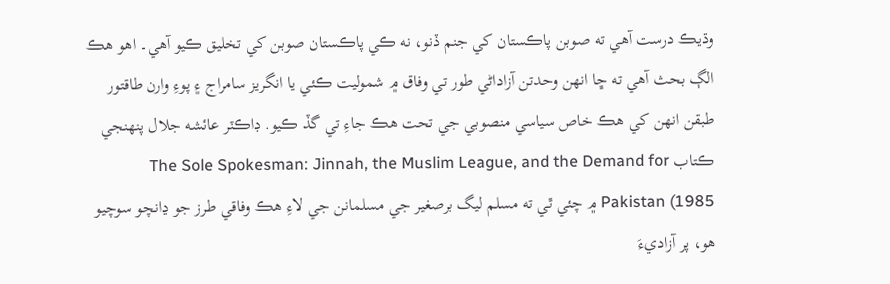وڌيڪ درست آهي ته صوبن پاڪستان کي جنم ڏنو، نه ڪي پاڪستان صوبن کي تخليق ڪيو آهي۔ اهو هڪ الڳ بحث آهي ته ڇا انهن وحدتن آزاداڻي طور تي وفاق ۾ شموليت ڪئي يا انگريز سامراج ۽ پوءِ وارن طاقتور طبقن انهن کي هڪ خاص سياسي منصوبي جي تحت هڪ جاءِ تي گڏ ڪيو. ڊاڪٽر عائشه جلال پنهنجي ڪتاب The Sole Spokesman: Jinnah, the Muslim League, and the Demand for Pakistan (1985 ۾ چئي ٿي ته مسلم ليگ برصغير جي مسلمانن جي لاءِ هڪ وفاقي طرز جو ڍانچو سوچيو هو، پر آزاديءَ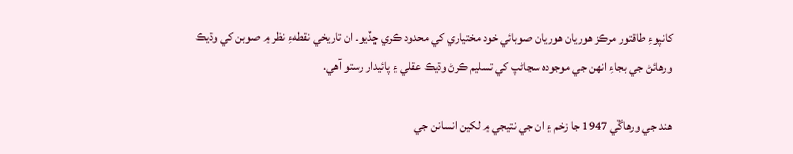کانپوءِ طاقتور مرڪز هوريان هوريان صوبائي خود مختياري کي محدود ڪري ڇڏيو۔ ان تاريخي نقطهءِ نظر ۾ صوبن کي وڌيڪ ورهائڻ جي بجاءِ انهن جي موجوده سڃاڻپ کي تسليم ڪرڻ وڌيڪ عقلي ۽ پائيدار رستو آهي.

هند جي ورهاڱي 1947 جا زخم ۽ ان جي نتيجي ۾ لکين انسانن جي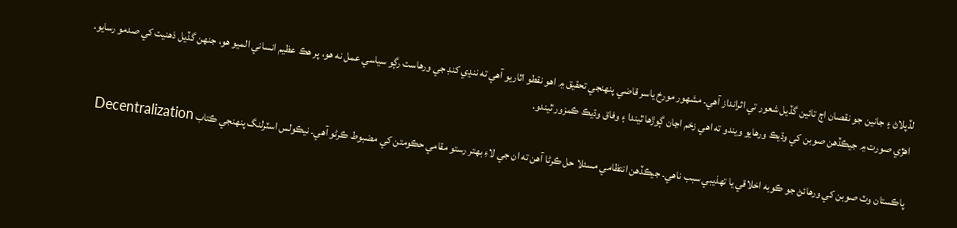لڏپلاڻ ۽ جانين جو نقصان اڄ تائين گڏيل شعور تي اثرانداز آهي۔ مشهور مورخ ياسر قاضي پنهنجي تحقيق ۾ اهو نقطو اٿاريو آهي ته ننڍي کنڊ جي ورهاست رڳو سياسي عمل نه هو، پر هڪ عظيم انساني الميو هو، جنهن گڏيل ذهنيت کي صدمو رسايو. اهڙي صورت ۾ جيڪڏهن صوبن کي وڌيڪ ورهايو ويندو ته اهي زخم اڃان ڳوڙها ٿيندا ۽ وفاق وڌيڪ ڪمزور ٿيندو.

پاڪستان وٽ صوبن کي ورهائڻ جو ڪوبه اخلاقي يا تهذيبي سبب ناهي۔ جيڪڏهن انتظامي مسئلا حل ڪرڻا آهن ته ان جي لاءِ بهتر رستو مقامي حڪومتن کي مضبوط ڪرڻو آهي۔ نيڪولس اسٽرلنگ پنهنجي ڪتاب Decentralization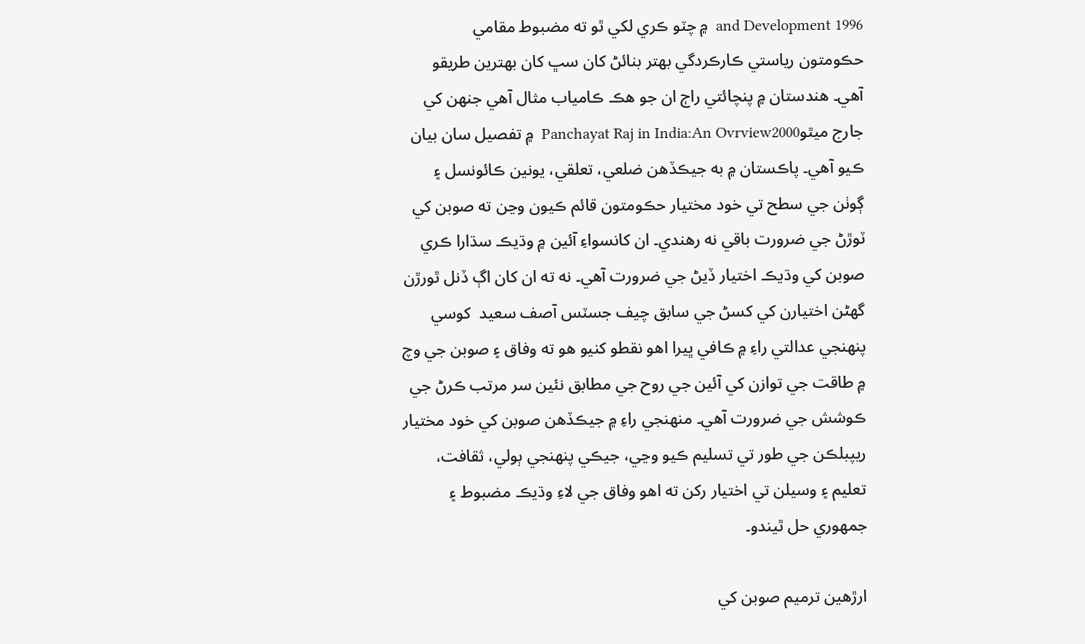and Development 1996  ۾ چٽو ڪري لکي ٿو ته مضبوط مقامي حڪومتون رياستي ڪارڪردگي بهتر بنائڻ کان سڀ کان بهترين طريقو آهي۔ هندستان ۾ پنچائتي راڄ ان جو هڪ ڪامياب مثال آهي جنهن کي جارج ميٿوPanchayat Raj in India:An Ovrview2000  ۾ تفصيل سان بيان ڪيو آهي۔ پاڪستان ۾ به جيڪڏهن ضلعي، تعلقي، يونين ڪائونسل ۽ ڳوٺن جي سطح تي خود مختيار حڪومتون قائم ڪيون وڃن ته صوبن کي ٽوڙڻ جي ضرورت باقي نه رهندي۔ ان کانسواءِ آئين ۾ وڌيڪ سڌارا ڪري صوبن کي وڌيڪ اختيار ڏيڻ جي ضرورت آهي۔ نه ته ان کان اڳ ڏنل ٿورڙن گهڻن اختيارن کي کسڻ جي سابق چيف جسٽس آصف سعيد  کوسي پنهنجي عدالتي راءِ ۾ ڪافي ڀيرا اهو نقطو کنيو هو ته وفاق ۽ صوبن جي وچ ۾ طاقت جي توازن کي آئين جي روح جي مطابق نئين سر مرتب ڪرڻ جي ڪوشش جي ضرورت آهي۔ منهنجي راءِ ۾ جيڪڏهن صوبن کي خود مختيار ريپبلڪن جي طور تي تسليم ڪيو وڃي، جيڪي پنهنجي ٻولي، ثقافت، تعليم ۽ وسيلن تي اختيار رکن ته اهو وفاق جي لاءِ وڌيڪ مضبوط ۽ جمهوري حل ٿيندو۔

ارڙهين ترميم صوبن کي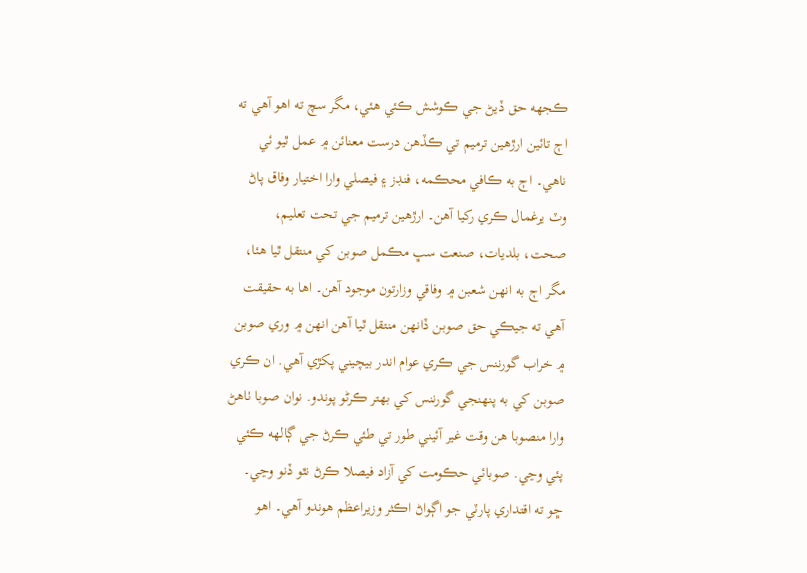ڪجهه حق ڏيڻ جي ڪوشش ڪئي هئي، مگر سچ ته اهو آهي ته اڄ تائين ارڙهين ترميم تي ڪڏهن درست معنائن ۾ عمل ٿيو ئي ناهي۔ اڄ به ڪافي محڪمه، فنڊز ۽ فيصلي وارا اختيار وفاق پاڻ وٽ يرغمال ڪري رکيا آهن۔ ارڙهين ترميم جي تحت تعليم، صحت، بلديات، صنعت سڀ مڪمل صوبن کي منتقل ٿيا هئا، مگر اڄ به انهن شعبن ۾ وفاقي وزارتون موجود آهن۔ اها به حقيقت آهي ته جيڪي حق صوبن ڏانهن منتقل ٿيا آهن انهن ۾ وري صوبن ۾ خراب گورننس جي ڪري عوام اندر بيچيني پکڙي آهي. ان ڪري صوبن کي به پنهنجي گورننس کي بهتر ڪرڻو پوندو. نوان صوبا ٺاهڻ وارا منصوبا هن وقت غير آئيني طور تي طئي ڪرڻ جي ڳالهه ڪئي پئي وڃي. صوبائي حڪومت کي آزاد فيصلا ڪرڻ نٿو ڏنو وڃي۔ ڇو ته اقتداري پارٽي جو اڳواڻ اڪثر وزيراعظم هوندو آهي۔ اهو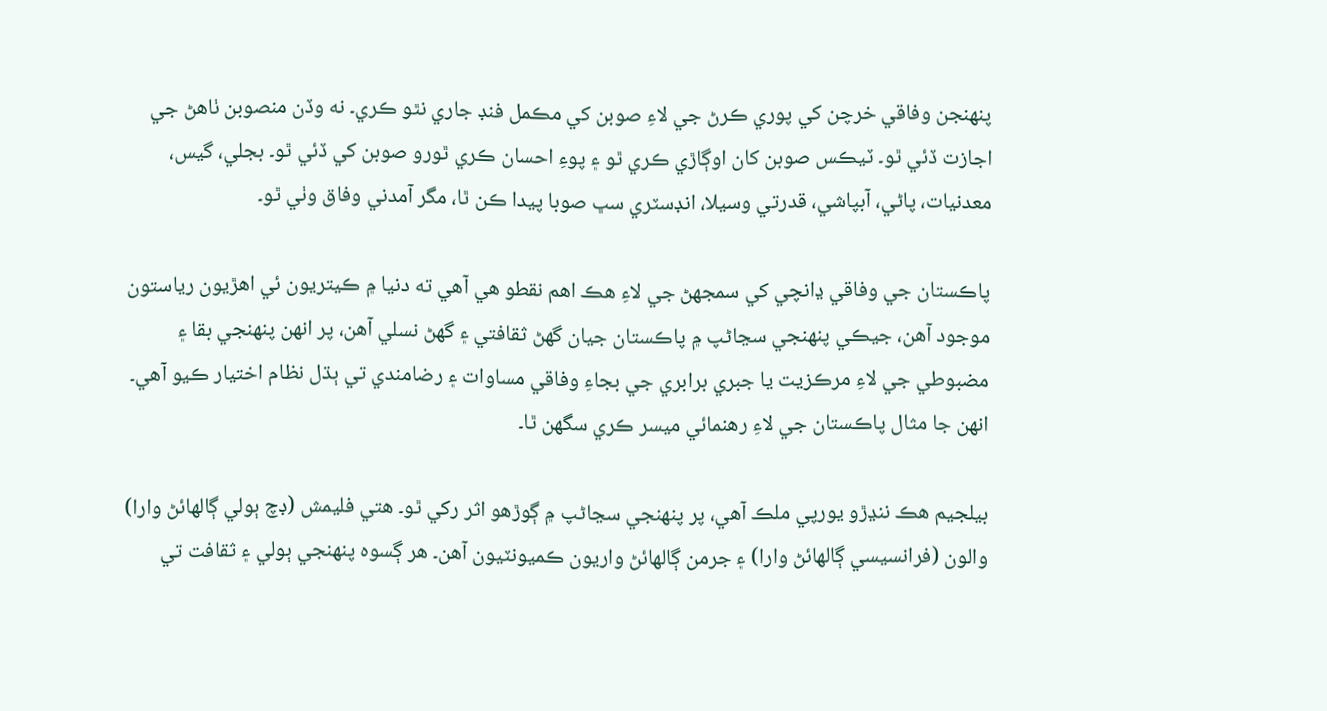پنهنجن وفاقي خرچن کي پوري ڪرڻ جي لاءِ صوبن کي مڪمل فنڊ جاري نٿو ڪري۔ نه وڏن منصوبن ٺاهڻ جي اجازت ڏئي ٿو۔ ٽيڪس صوبن کان اوڳاڙي ڪري ٿو ۽ پوءِ احسان ڪري ٿورو صوبن کي ڏئي ٿو۔ بجلي، گيس، معدنيات، پاڻي، آبپاشي، قدرتي وسيلا، انڊسٽري سڀ صوبا پيدا ڪن ٿا، مگر آمدني وفاق وٺي ٿو۔

پاڪستان جي وفاقي ڍانچي کي سمجهڻ جي لاءِ هڪ اهم نقطو هي آهي ته دنيا ۾ ڪيتريون ئي اهڙيون رياستون موجود آهن، جيڪي پنهنجي سڃاڻپ ۾ پاڪستان جيان گهڻ ثقافتي ۽ گهڻ نسلي آهن، پر انهن پنهنجي بقا ۽ مضبوطي جي لاءِ مرڪزيت يا جبري برابري جي بجاءِ وفاقي مساوات ۽ رضامندي تي ٻڌل نظام اختيار ڪيو آهي۔ انهن جا مثال پاڪستان جي لاءِ رهنمائي ميسر ڪري سگهن ٿا۔

بيلجيم هڪ ننڍڙو يورپي ملڪ آهي، پر پنهنجي سڃاڻپ ۾ ڳوڙهو اثر رکي ٿو۔ هتي فليمش (ڊچ ٻولي ڳالهائڻ وارا) والون (فرانسيسي ڳالهائڻ وارا) ۽ جرمن ڳالهائڻ واريون ڪميونٽيون آهن۔ هر ڳسوه پنهنجي ٻولي ۽ ثقافت تي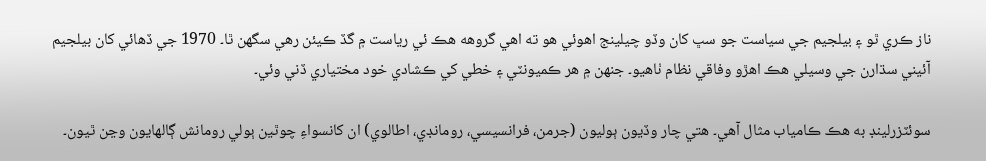ناز ڪري ٿو ۽ بيلجيم جي سياست جو سڀ کان وڏو چيلينج اهوئي هو ته اهي گروهه هڪ ئي رياست ۾ گڏ ڪيئن رهي سگهن ٿا۔ 1970 جي ڏهائي کان بيلجيم آئيني سڌارن جي وسيلي هڪ اهڙو وفاقي نظام ٺاهيو۔ جنهن ۾ هر ڪميونٽي ۽ خطي کي ڪشادي خود مختياري ڏني وئي۔

سوئٽزرلينڊ به هڪ ڪامياب مثال آهي۔ هتي چار وڏيون ٻوليون (جرمن، فرانسيسي، رومانڊي، اطالوي) ان کانسواءِ چوٿين ٻولي رومانش ڳالهايون وڃن ٿيون۔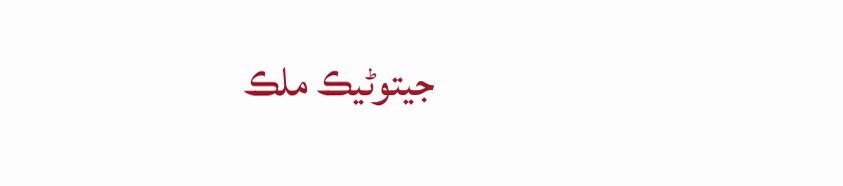جيتوڻيڪ ملڪ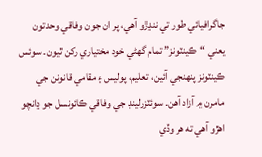جاگرافيائي طور تي ننڍڙو آهي، پر ان جون وفاقي وحدتون يعني “ڪينٽونز” تمام گهڻي خود مختياري رکن ٿيون۔ سوئس ڪينٽونز پنهنجي آئين، تعليم، پوليس ۽ مقامي قانونن جي مامرن ۾ آزاد آهن۔ سوئٽزرلينڊ جي وفاقي ڪائونسل جو ڍانچو اهڙو آهي ته هر وڏي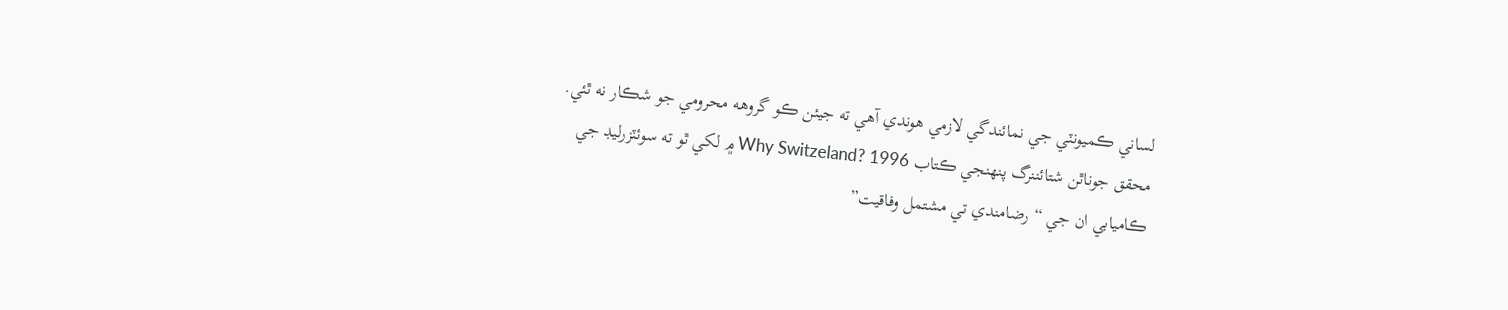لساني ڪميونٽي جي نمائندگي لازمي هوندي آهي ته جيئن ڪو گروهه محرومي جو شڪار نه ٿئي. محقق جوناٿن شتائننرگ پنهنجي ڪتاب Why Switzeland? 1996 ۾ لکي ٿو ته سوئٽزرليڊ جي ڪاميابي ان جي “رضامندي تي مشتمل وفاقيت”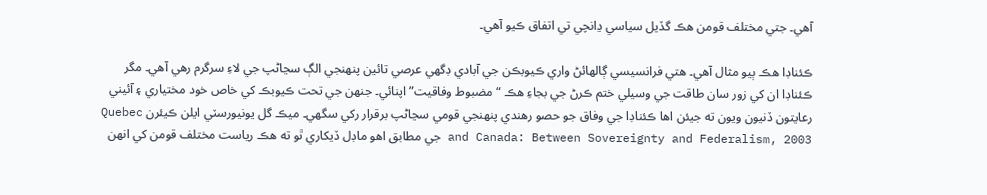آهي۔ جتي مختلف قومن هڪ گڏيل سياسي ڍانچي تي اتفاق ڪيو آهي۔

ڪئناڊا هڪ ٻيو مثال آهي۔ هتي فرانسيسي ڳالهائڻ واري ڪيوبڪن جي آبادي ڊگهي عرصي تائين پنهنجي الڳ سڃاڻپ جي لاءِ سرگرم رهي آهي۔ مگر ڪئناڊا ان کي زور سان طاقت جي وسيلي ختم ڪرڻ جي بجاءِ هڪ “مضبوط وفاقيت” اپنائي۔ جنهن جي تحت ڪيوبڪ کي خاص خود مختياري ۽ آئيني رعايتون ڏنيون ويون ته جيئن اها ڪئناڊا جي وفاق جو حصو رهندي پنهنجي قومي سڃاڻپ برقرار رکي سگهي۔ ميڪ گل يونيورسٽي ايلن ڪيئرن Quebec and Canada: Between Sovereignty and Federalism, 2003 جي مطابق اهو ماڊل ڏيکاري ٿو ته هڪ رياست مختلف قومن کي انهن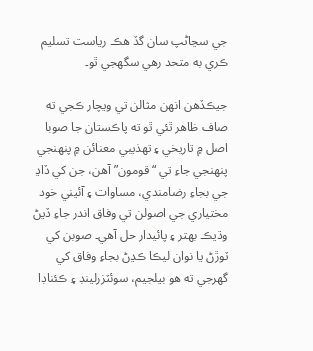جي سڃاڻپ سان گڏ هڪ رياست تسليم ڪري به متحد رهي سگهجي ٿو۔

جيڪڏهن انهن مثالن تي ويچار ڪجي ته صاف ظاهر ٿئي ٿو ته پاڪستان جا صوبا اصل ۾ تاريخي ۽ تهذيبي معنائن ۾ پنهنجي پنهنجي جاءِ تي “قومون” آهن، جن کي ڏاڍ جي بجاءِ رضامندي، مساوات ۽ آئيني خود مختياري جي اصولن تي وفاق اندر جاءِ ڏيڻ وڌيڪ بهتر ۽ پائيدار حل آهي۔ صوبن کي ٽوڙڻ يا نوان ليڪا ڪڍڻ بجاءِ وفاق کي گهرجي ته هو بيلجيم، سوئٽزرلينڊ ۽ ڪئناڊا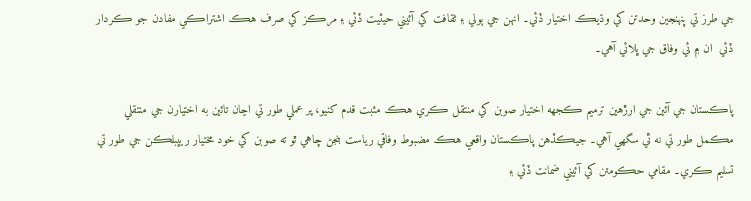جي طرز تي پنهنجين وحدتن کي وڌيڪ اختيار ڏئي۔ انهن جي ٻولي ۽ ثقافت کي آئيني حيثيت ڏئي ۽ مرڪز کي صرف هڪ اشتراڪي مفادن جو ڪردار ڏئي  ان ۾ ئي وفاق جي ڀلائي آهي۔

پاڪستان جي آئين جي ارڙهين ترميم ڪجهه اختيار صوبن کي منتقل ڪري هڪ مثبت قدم کنيو، پر عملي طور تي اڃان تائين به اختيارن جي منتقلي مڪمل طور تي نه ٿي سگهي آهي۔ جيڪڏهن پاڪستان واقعي هڪ مضبوط وفاقي رياست بنجڻ چاهي ٿو ته صوبن کي خود مختيار ريپبلڪن جي طور تي تسليم ڪري۔ مقامي حڪومتن کي آئيني ضمانت ڏئي ۽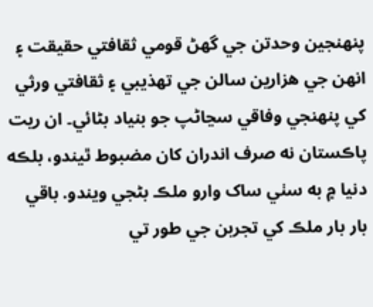پنهنجين وحدتن جي گهڻ قومي ثقافتي حقيقت ۽ انهن جي هزارين سالن جي تهذيبي ۽ ثقافتي ورثي کي پنهنجي وفاقي سڃاڻپ جو بنياد بڻائي۔ ان ريت پاڪستان نه صرف اندران کان مضبوط ٿيندو، بلڪه دنيا ۾ به سٺي ساک وارو ملڪ بڻجي ويندو. باقي بار بار ملڪ کي تجربن جي طور تي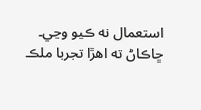استعمال نه ڪيو وڃي۔ ڇاڪاڻ ته اهڙا تجربا ملڪ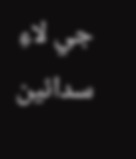جي لاءِ سدائين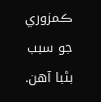ڪمزوري جو سبب بڻبا آهن.